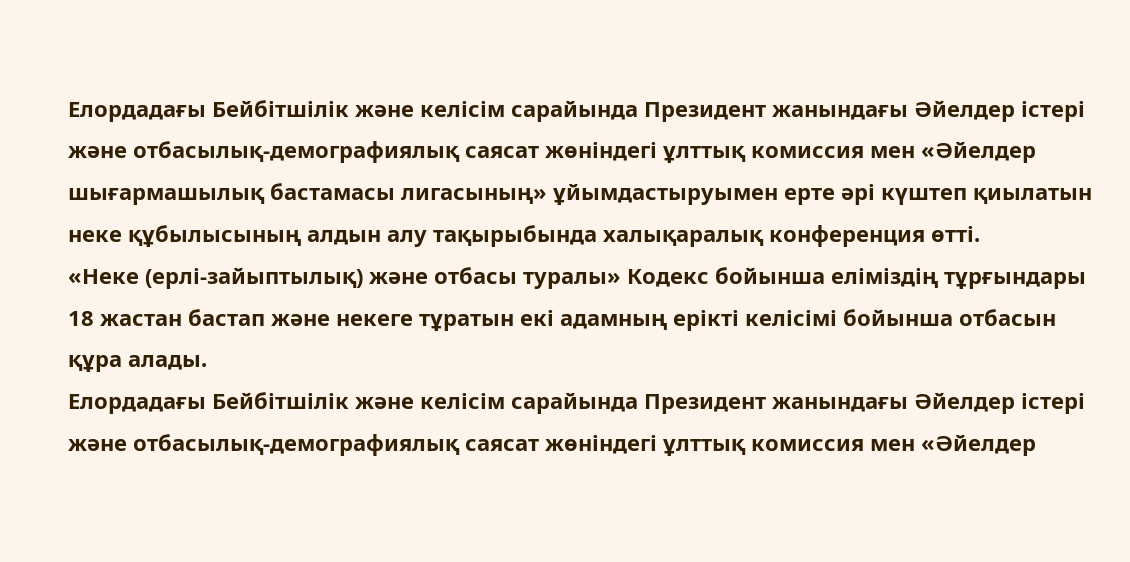Елордадағы Бейбітшілік және келісім сарайында Президент жанындағы Әйелдер істері және отбасылық-демографиялық саясат жөніндегі ұлттық комиссия мен «Әйелдер шығармашылық бастамасы лигасының» ұйымдастыруымен ерте әрі күштеп қиылатын неке құбылысының алдын алу тақырыбында халықаралық конференция өтті.
«Неке (ерлі-зайыптылық) және отбасы туралы» Кодекс бойынша еліміздің тұрғындары 18 жастан бастап және некеге тұратын екі адамның ерікті келісімі бойынша отбасын құра алады.
Елордадағы Бейбітшілік және келісім сарайында Президент жанындағы Әйелдер істері және отбасылық-демографиялық саясат жөніндегі ұлттық комиссия мен «Әйелдер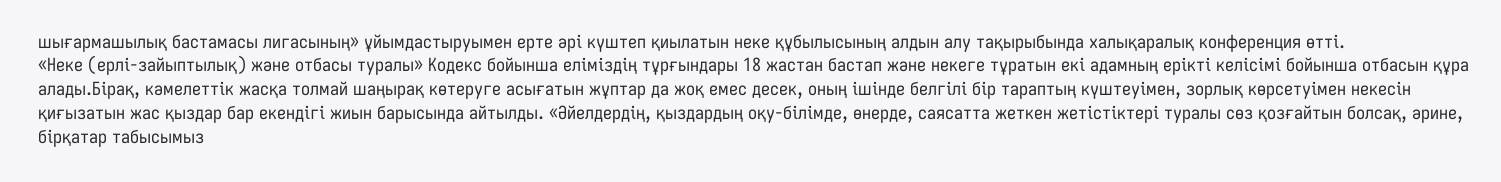шығармашылық бастамасы лигасының» ұйымдастыруымен ерте әрі күштеп қиылатын неке құбылысының алдын алу тақырыбында халықаралық конференция өтті.
«Неке (ерлі-зайыптылық) және отбасы туралы» Кодекс бойынша еліміздің тұрғындары 18 жастан бастап және некеге тұратын екі адамның ерікті келісімі бойынша отбасын құра алады.Бірақ, кәмелеттік жасқа толмай шаңырақ көтеруге асығатын жұптар да жоқ емес десек, оның ішінде белгілі бір тараптың күштеуімен, зорлық көрсетуімен некесін қиғызатын жас қыздар бар екендігі жиын барысында айтылды. «Әйелдердің, қыздардың оқу-білімде, өнерде, саясатта жеткен жетістіктері туралы сөз қозғайтын болсақ, әрине, бірқатар табысымыз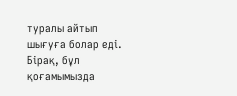туралы айтып шығуға болар еді. Бірақ, бұл қоғамымызда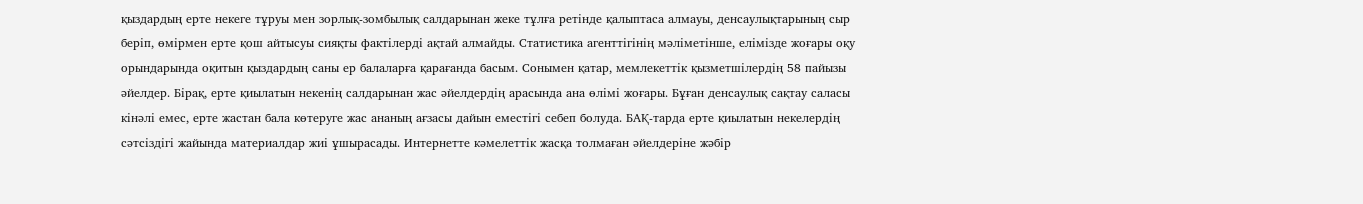қыздардың ерте некеге тұруы мен зорлық-зомбылық салдарынан жеке тұлға ретінде қалыптаса алмауы, денсаулықтарының сыр беріп, өмірмен ерте қош айтысуы сияқты фактілерді ақтай алмайды. Статистика агенттігінің мәліметінше, елімізде жоғары оқу орындарында оқитын қыздардың саны ер балаларға қарағанда басым. Сонымен қатар, мемлекеттік қызметшілердің 58 пайызы әйелдер. Бірақ, ерте қиылатын некенің салдарынан жас әйелдердің арасында ана өлімі жоғары. Бұған денсаулық сақтау саласы кінәлі емес, ерте жастан бала көтеруге жас ананың ағзасы дайын еместігі себеп болуда. БАҚ-тарда ерте қиылатын некелердің сәтсіздігі жайында материалдар жиі ұшырасады. Интернетте кәмелеттік жасқа толмаған әйелдеріне жәбір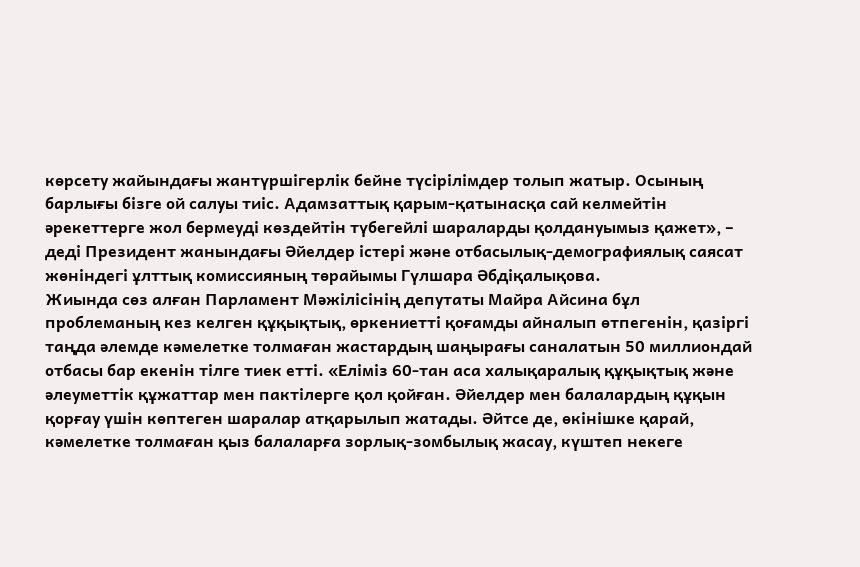көрсету жайындағы жантүршігерлік бейне түсірілімдер толып жатыр. Осының барлығы бізге ой салуы тиіс. Адамзаттық қарым-қатынасқа сай келмейтін әрекеттерге жол бермеуді көздейтін түбегейлі шараларды қолдануымыз қажет», – деді Президент жанындағы Әйелдер істері және отбасылық-демографиялық саясат жөніндегі ұлттық комиссияның төрайымы Гүлшара Әбдіқалықова.
Жиында сөз алған Парламент Мәжілісінің депутаты Майра Айсина бұл проблеманың кез келген құқықтық, өркениетті қоғамды айналып өтпегенін, қазіргі таңда әлемде кәмелетке толмаған жастардың шаңырағы саналатын 50 миллиондай отбасы бар екенін тілге тиек етті. «Еліміз 60-тан аса халықаралық құқықтық және әлеуметтік құжаттар мен пактілерге қол қойған. Әйелдер мен балалардың құқын қорғау үшін көптеген шаралар атқарылып жатады. Әйтсе де, өкінішке қарай, кәмелетке толмаған қыз балаларға зорлық-зомбылық жасау, күштеп некеге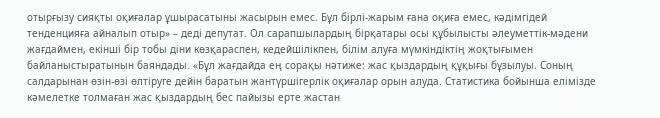отырғызу сияқты оқиғалар ұшырасатыны жасырын емес. Бұл бірлі-жарым ғана оқиға емес, кәдімгідей тенденцияға айналып отыр» – деді депутат. Ол сарапшылардың бірқатары осы құбылысты әлеуметтік-мәдени жағдаймен, екінші бір тобы діни көзқараспен, кедейшілікпен, білім алуға мүмкіндіктің жоқтығымен байланыстыратынын баяндады. «Бұл жағдайда ең сорақы нәтиже: жас қыздардың құқығы бұзылуы. Соның салдарынан өзін-өзі өлтіруге дейін баратын жантүршігерлік оқиғалар орын алуда. Статистика бойынша елімізде кәмелетке толмаған жас қыздардың бес пайызы ерте жастан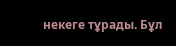некеге тұрады. Бұл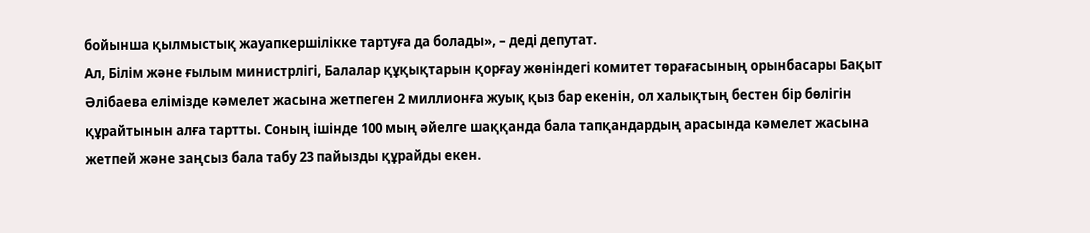бойынша қылмыстық жауапкершілікке тартуға да болады», – деді депутат.
Ал, Білім және ғылым министрлігі, Балалар құқықтарын қорғау жөніндегі комитет төрағасының орынбасары Бақыт Әлібаева елімізде кәмелет жасына жетпеген 2 миллионға жуық қыз бар екенін, ол халықтың бестен бір бөлігін құрайтынын алға тартты. Соның ішінде 100 мың әйелге шаққанда бала тапқандардың арасында кәмелет жасына жетпей және заңсыз бала табу 23 пайызды құрайды екен.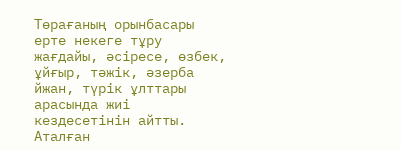Төрағаның орынбасары ерте некеге тұру жағдайы, әсіресе, өзбек, ұйғыр, тәжік, әзерба йжан, түрік ұлттары арасында жиі кездесетінін айтты.
Аталған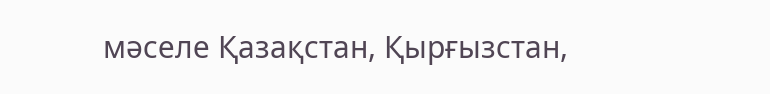мәселе Қазақстан, Қырғызстан,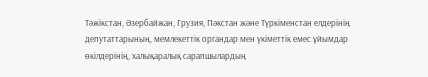Тәжікстан, Әзербайжан, Грузия, Пәкстан және Түркіменстан елдерінің депутаттарының, мемлекеттік органдар мен үкіметтік емес ұйымдар өкілдерінің, халықаралық сарапшылардың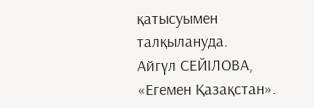қатысуымен талқылануда.
Айгүл СЕЙІЛОВА,
«Егемен Қазақстан».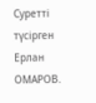Суретті түсірген
Ерлан ОМАРОВ.